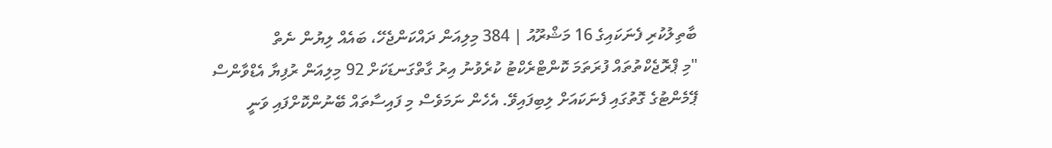ބާތިލުކުރި ފެނަކައިގެ 16 މަޝްރޫއު | 384 މިލިއަން ދައްކަންޖެހޭ، ބައެއް ލިޔުން ނެތް
"މި ޕްރޮޖެކްތުތައް ފުރަތަމަ ކޮންޓްރެކްޓު ކުރެވުނު އިރު ގާތްގަނޑަކަށް 92 މިލިއަން ރުފިޔާ އެޑްވާންސް ޕޭމެންޓުގެ ގޮތުގައި ފެނަކައަށް ލިބިފައިވޭ. އެހެން ނަމަވެސް މި ފައިސާތައް ބޭނުންކޮށްފައި ވަނީ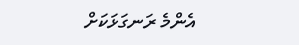އެންމެ ރަނގަޅަކަށް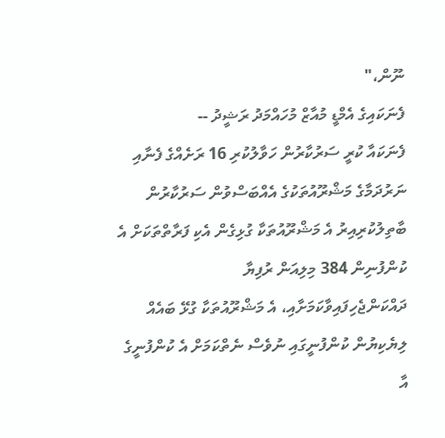ނޫން،"
ފެނަކައިގެ އެމްޑީ މުއާޒް މުހައްމަދު ރަޝީދު --
ފެނަކައާ ކުރީ ސަރުކާރުން ހަވާލުކުރި 16 ރަށެއްގެ ފެނާއި ނަރުދަމާގެ މަޝްރޫއުތަކުގެ އެއްބަސްވުން ސަރުކާރުން ބާތިލުކުރިއިރު އެ މަޝްރޫއުތަކާ ގުޅިގެން އެކި ފަރާތްތަކަށް އެ ކުންފުނިން 384 މިލިއަން ރުފިޔާ ދައްކަންޖެހިފައިވާކަމަށާއި، އެ މަޝްރޫއުތަކާ ގުޅޭ ބައެއް ލިޔެކިޔުން ކުންފުނީގައި ނުވެސް ނެތްކަމަށް އެ ކުންފުނީގެ އާ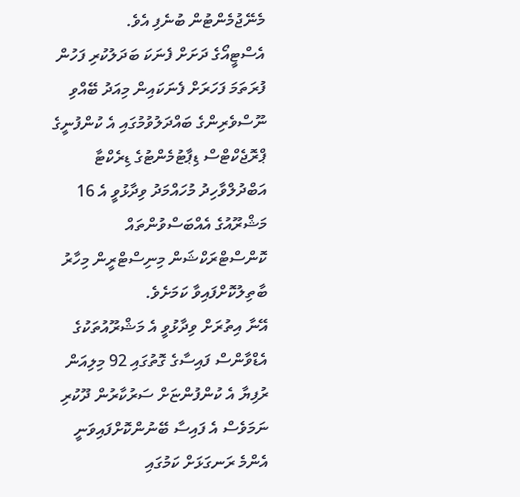މެނޭޖުމެންޓުން ބުނެފި އެވެ.
އެސްޓީއޯގެ ދަށަށް ފެނަކަ ބަދަލުކުރި ފަހުން ފުރަތަމަ ފަހަރަށް ފެނަކައިން މިއަދު ބޭއްވި ނޫސްވެރިންގެ ބައްދަލުވުމުގައި އެ ކުންފުނީގެ ޕްރޮޖެކްޓްސް ޑިޕާޓުމެންޓުގެ ޑިރެކްޓާ އަބްދުލްވާހިދު މުހައްމަދު ވިދާޅުވީ އެ 16 މަޝްރޫއުގެ އެއްބަސްވުންތައް ކޮންސްޓްރަކްޝަން މިނިސްޓްރީން މިހާރު ބާތިލުކޮށްފައިވާ ކަމަށެވެ.
އޭނާ އިތުރަށް ވިދާޅުވީ އެ މަޝްރޫއުތަކުގެ އެޑްވާންސް ފައިސާގެ ގޮތުގައި 92 މިލިއަން ރުފިޔާ އެ ކުންފުންޏަށް ސަރުކާރުން ދޫކުރި ނަމަވެސް އެ ފައިސާ ބޭނުންކޮށްފައިވަނީ އެންމެ ރަނގަޅަށް ކަމުގައި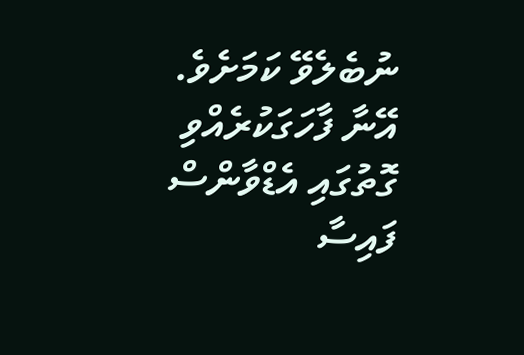ނުބެލެވޭ ކަމަށެވެ. އޭނާ ފާހަގަކުރެއްވި ގޮތުގައި އެޑްވާންސް ފައިސާ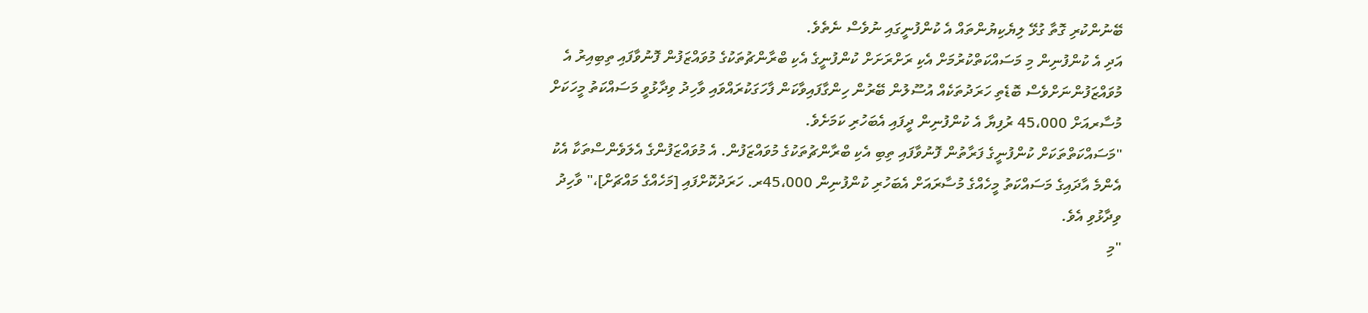ބޭނުންކުރި ގޮތާ ގުޅޭ ލިޔެކިޔުންތައް އެ ކުންފުނީގައި ނުވެސް ނެތެވެ.
އަދި އެ ކުންފުނިން މި މަސައްކަތްކުރުމަށް އެކި ރަށްރަށަށް ކުންފުނީގެ އެކި ބްރާންޗުތަކުގެ މުވައްޒަފުން ފޮނުވާފައި ތިބިއިރު އެ މުވައްޒަފުންނަށްވެސް ބޮޑެތި ހަރަދުތަކެއް އުސޫލުން ބޭރުން ހިންގާފައިވާކަން ފާހަގަކުރައްވައި ވާހިދު ވިދާޅުވީ މަސައްކަތު މީހަކަށް މުސާރއަށް 45،000 ރުފިޔާ އެ ކުންފުނިން ދީފައި އެބަހުރި ކަމަށެވެ.
"މަސައްކަތްތަކަށް ކުންފުނީގެ ފަރާތުން ފޮނުވާފައި ތިބި އެކި ބްރާންޗުތަކުގެ މުވައްޒަފުން. އެ މުވައްޒަފުންގެ އެލަވެންސްތަކާ އެކު އެންމެ އާދައިގެ މަސައްކަތު މީހެއްގެ މުސާރައަށް އެބަހުރި ކުންފުނިން 45،000ރ. ހަރަދުކޮށްފައި [މަހެއްގެ މައްޗަށް]،" ވާހިދު ވިދާޅުވި އެވެ.
"މި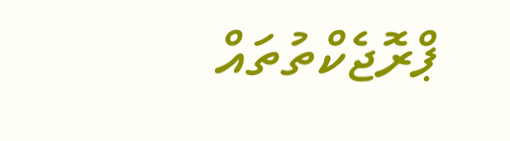ޕްރޮޖެކްތުތައް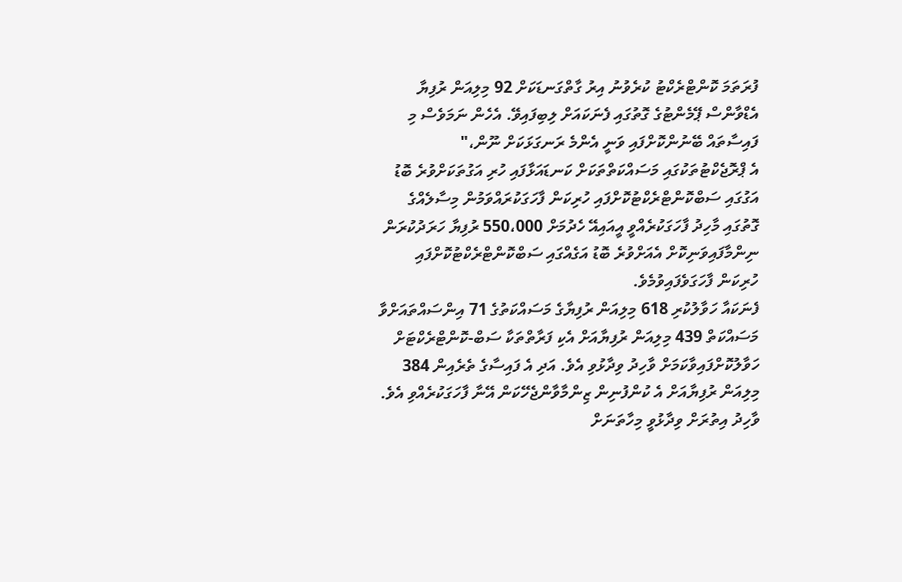ފުރަތަމަ ކޮންޓްރެކްޓު ކުރެވުނު އިރު ގާތްގަނޑަކަށް 92 މިލިއަން ރުފިޔާ އެޑްވާންސް ޕޭމެންޓުގެ ގޮތުގައި ފެނަކައަށް ލިބިފައިވޭ. އެހެން ނަމަވެސް މި ފައިސާތައް ބޭނުންކޮށްފައި ވަނީ އެންމެ ރަނގަޅަކަށް ނޫން،"
އެ ޕްރޮޖެކްޓުތަކުގައި މަސައްކަތްތަކަށް ކަނޑައަޅާފައި ހުރި އަގުތަކަށްވުރެ ބޮޑު އަގުގައި ސަބްކޮންޓްރެކްޓުކޮށްފައި ހުރިކަން ފާހަގަކުރައްވަމުން މިސާލެއްގެ ގޮތުގައި މާހިދު ފާހަގަކުރެއްވީ އީއައިއޭ ހެދުމަށް 550،000 ރުފިޔާ ހަރަދުކުރަން ނިންމާފައިވަނިކޮށް އެއަށްވުރެ ބޮޑު އަގެއްގައި ސަބްކޮންޓްރެކްޓުކޮށްފައި ހުރިކަން ފާހަގަވެފައިވުމެވެ.
ފެނަކައާ ހަވާލުކުރި 618 މިލިއަން ރުފިޔާގެ މަސައްކަތުގެ 71 އިންސައްތައަށްވާ މަސައްކަތް 439 މިލިއަން ރުފިޔާއަށް އެކި ފަރާތްތަކާ ސަބް-ކޮންޓްރެކްޓަށް ހަވާލުކޮށްފައިވާކަމަށް ވާހިދު ވިދާޅުވި އެވެ. އަދި އެ ފައިސާގެ ތެރެއިން 384 މިލިއަން ރުފިޔާއަށް އެ ކުންފުނިން ޒިންމާވާންޖެހޭކަން އޭނާ ފާހަގަކުރެއްވި އެވެ.
ވާހިދު އިތުރަށް ވިދާޅުވީ މިހާތަނަށް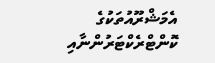އެމަޝްރޫއުތަކުގެ ކޮންޓްރެކްޓަރުންނާއި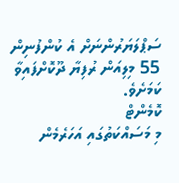ސަޕްލަޔަރުންނަށް އެ ކުންފުނިން 55 މިލިއަން ރުފިޔާ ދޫކޮށްފައިވާ ކަމަށެވެ.
ކޮމެންޓް
މި މަސައްކަތުގައި އަހަރެމެން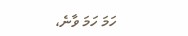ހަމަ ހަމަ ވާނެ،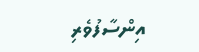އިންސާފުވެރި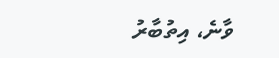ވާނެ، އިތުބާރު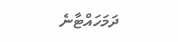ދަމަހައްޓާނެ